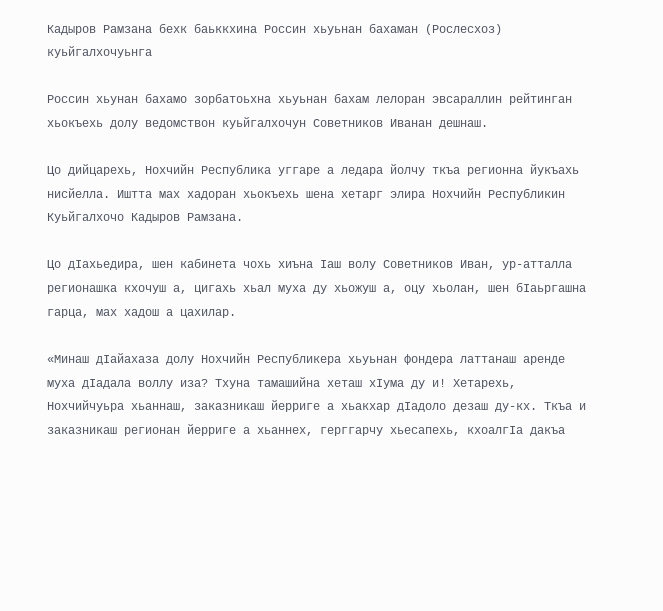Кадыров Рамзана бехк баьккхина Россин хьуьнан бахаман (Рослесхоз) куьйгалхочуьнга

Россин хьунан бахамо зорбатоьхна хьуьнан бахам лелоран эвсараллин рейтинган хьокъехь долу ведомствон куьйгалхочун Советников Иванан дешнаш.

Цо дийцарехь, Нохчийн Республика уггаре а ледара йолчу ткъа регионна йукъахь нисйелла. Иштта мах хадоран хьокъехь шена хетарг элира Нохчийн Республикин Куьйгалхочо Кадыров Рамзана.

Цо дIахьедира, шен кабинета чохь хиъна Iаш волу Советников Иван, ур-атталла регионашка кхочуш а, цигахь хьал муха ду хьожуш а, оцу хьолан, шен бIаьргашна гарца, мах хадош а цахилар.

«Минаш дIайахаза долу Нохчийн Республикера хьуьнан фондера латтанаш аренде муха дIадала воллу иза? Тхуна тамашийна хеташ хIума ду и! Хетарехь, Нохчийчуьра хьаннаш, заказникаш йерриге а хьакхар дIадоло дезаш ду-кх. Ткъа и заказникаш регионан йерриге а хьаннех, герггарчу хьесапехь, кхоалгIа дакъа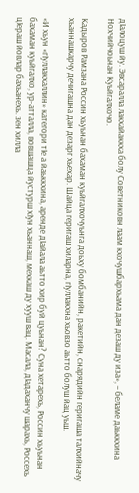дIалоцуш йу. Эвсаралла лакхайаккха болу Советниковн лаам кхочушбархьама дан дезаш ду иза», – беламе даьккхина Нохчийчоьнан Куьйгалхочо.

Кадыров Рамзана Россин хьуьнан бахаман куьйгалхочуьнга доьху бомбанийн, ракетийн, снарядийн геригаша талхийначу хьаннашкарчу дечигашна дан дезарг хьехар. Шайца геригаш хиларна, гIуллакхна хьовзо аьтто болуш йац уьш.

«И хьун «гIуллакхаллин» категори тIе а йаьккхина, аренде дIайала аьтто хир буй цуьнан? Суна хетарехь, Россин хьуьнан бахаман куьйгалхо, ур-атталла, вовшашца йустурш хIун хьаннаш, мехкаш ду хууш вац. Масала, дIадаханчу шарахь, Россехь цIераш йовлар бахьанехь. зен хилла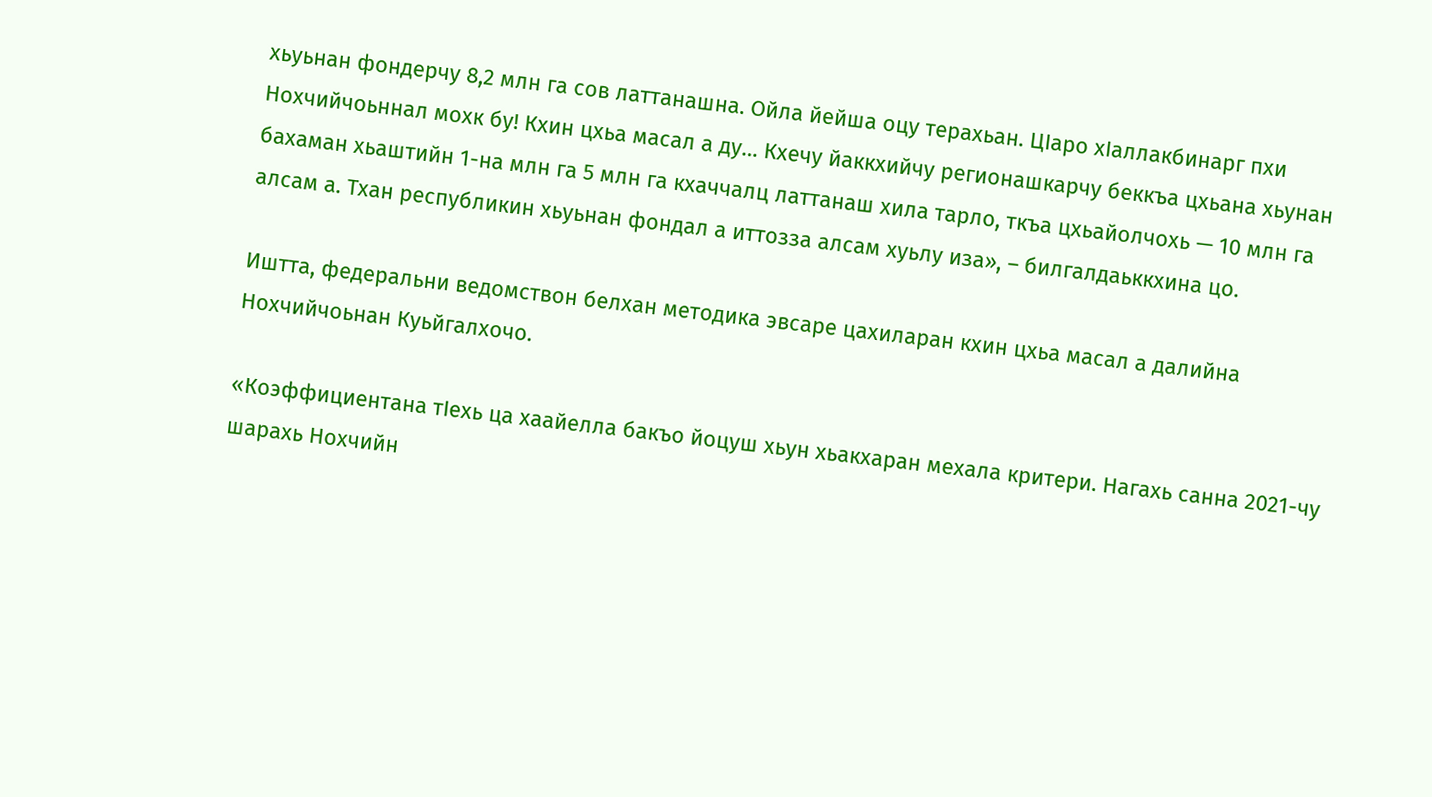хьуьнан фондерчу 8,2 млн га сов латтанашна. Ойла йейша оцу терахьан. ЦIаро хIаллакбинарг пхи Нохчийчоьннал мохк бу! Кхин цхьа масал а ду… Кхечу йаккхийчу регионашкарчу беккъа цхьана хьунан бахаман хьаштийн 1-на млн га 5 млн га кхаччалц латтанаш хила тарло, ткъа цхьайолчохь — 10 млн га алсам а. Тхан республикин хьуьнан фондал а иттозза алсам хуьлу иза», – билгалдаьккхина цо.

Иштта, федеральни ведомствон белхан методика эвсаре цахиларан кхин цхьа масал а далийна Нохчийчоьнан Куьйгалхочо.

«Коэффициентана тIехь ца хаайелла бакъо йоцуш хьун хьакхаран мехала критери. Нагахь санна 2021-чу шарахь Нохчийн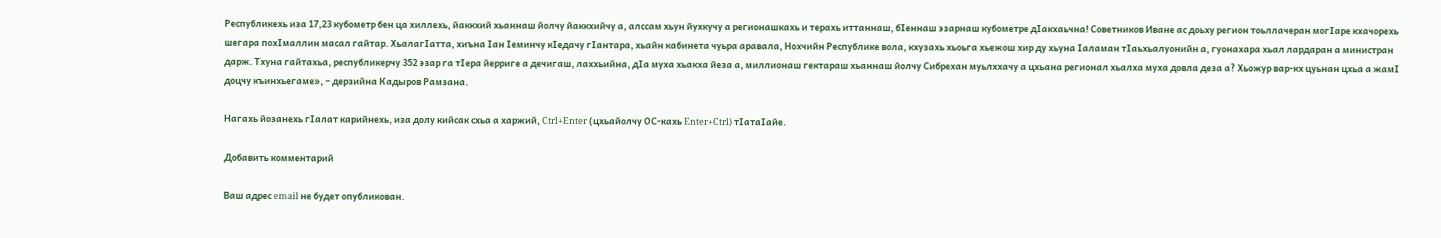Республикехь иза 17,23 кубометр бен ца хиллехь, йаккхий хьаннаш йолчу йаккхийчу а, алссам хьун йухкучу а регионашкахь и терахь иттаннаш, бIеннаш эзарнаш кубометре дIакхаьчна! Советников Иване ас доьху регион тоьллачеран могIаре кхачорехь шегара похIмаллин масал гайтар. ХьалагIатта, хиъна Iан Iеминчу кIедачу гIантара, хьайн кабинета чуьра аравала, Нохчийн Республике вола, кхузахь хьоьга хьежош хир ду хьуна Iаламан тIаьхьалуонийн а, гуонахара хьал лардаран а министран дарж. Тхуна гайтахьа, республикерчу 352 эзар га тIера йерриге а дечигаш, лаххьийна, дIа муха хьакха йеза а, миллионаш гектараш хьаннаш йолчу Сибрехан муьлххачу а цхьана регионал хьалха муха довла деза а? Хьожур вар-кх цуьнан цхьа а жамI доцчу къинхьегаме», – дерзийна Кадыров Рамзана.

Нагахь йозанехь гIалат карийнехь, иза долу кийсак схьа а харжий, Ctrl+Enter (цхьайолчу ОС-кахь Enter+Ctrl) тIатаIайе.

Добавить комментарий

Ваш адрес email не будет опубликован.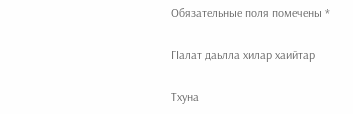Обязательные поля помечены *

ГIалат даьлла хилар хаийтар

Тхуна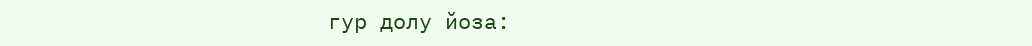гур долу йоза: